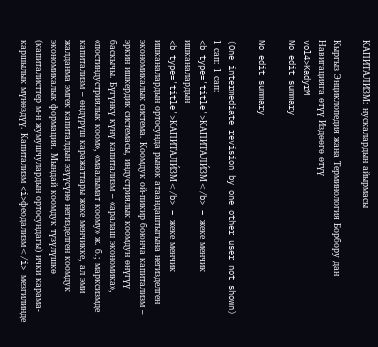КАПИТАЛИЗМ: нускалардын айырмасы

Кыргыз Энциклопедия жана Терминология Борбору дан
Навигацияга өтүү Издөөгө өтүү
vol4>KadyrM
No edit summary

No edit summary

(One intermediate revision by one other user not shown)
1 сап: 1 сап:
<b type='title'>КАПИТАЛИ́ЗМ</b> – жеке менчик ишканалардын
<b type='title'>КАПИТАЛИ́ЗМ</b> – жеке менчик ишканалардын ортосунда рынок атаандаштыгына негизделген экономикалык система. Коомдук ой-пикир боюнча капитализм – эркин ишкердик системасы, индустриялык коомдун өнүгүү баскычы. Бүгүнкү күнү капитализм – «аралаш экономика», «постиндустриялык коом», «маалымат коому» ж. б.; марксизмде капитализм – өндүрүш каражаттары жеке менчикке, ал эми жалданма эмгек капиталдын эзүүсүнө негизделген коомдук экономикалык формация. Мындай коомдук түзүлүшкө (капиталисттер м-н жумушчулардын ортосундагы) ички карама-каршылык мүнөздүү. Капитализм <i>феодализм</i> мезгилинде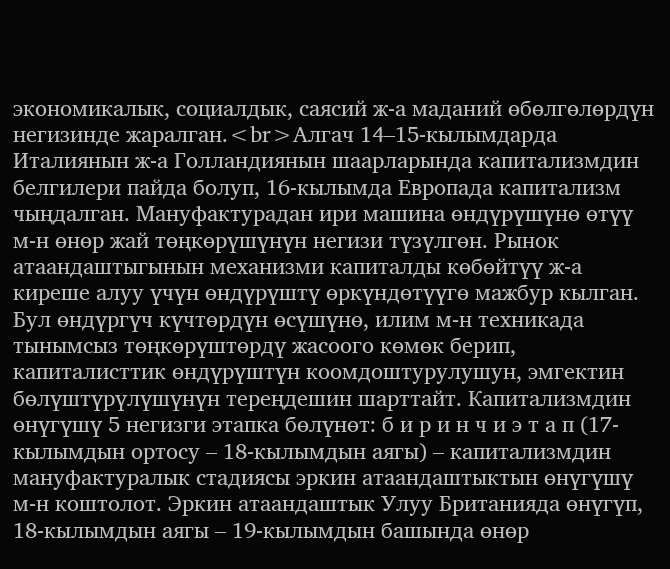экономикалык, социалдык, саясий ж-а маданий өбөлгөлөрдүн негизинде жаралган.<br>Алгач 14–15-кылымдарда Италиянын ж-а Голландиянын шаарларында капитализмдин белгилери пайда болуп, 16-кылымда Европада капитализм чыңдалган. Мануфактурадан ири машина өндүрүшүнө өтүү м-н өнөр жай төңкөрүшүнүн негизи түзүлгөн. Рынок атаандаштыгынын механизми капиталды көбөйтүү ж-а киреше алуу үчүн өндүрүштү өркүндөтүүгө мажбур кылган. Бул өндүргүч күчтөрдүн өсүшүнө, илим м-н техникада тынымсыз төңкөрүштөрдү жасоого көмөк берип, капиталисттик өндүрүштүн коомдоштурулушун, эмгектин бөлүштүрүлүшүнүн тереңдешин шарттайт. Капитализмдин өнүгүшү 5 негизги этапка бөлүнөт: б и р и н ч и э т а п (17-кылымдын ортосу – 18-кылымдын аягы) – капитализмдин мануфактуралык стадиясы эркин атаандаштыктын өнүгүшү м-н коштолот. Эркин атаандаштык Улуу Британияда өнүгүп, 18-кылымдын аягы – 19-кылымдын башында өнөр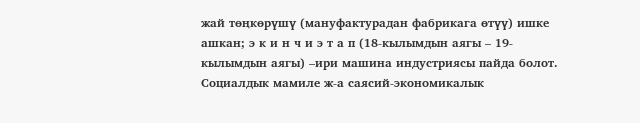жай төңкөрүшү (мануфактурадан фабрикага өтүү) ишке ашкан; э к и н ч и э т а п (18-кылымдын аягы – 19-кылымдын аягы) –ири машина индустриясы пайда болот. Социалдык мамиле ж-а саясий-экономикалык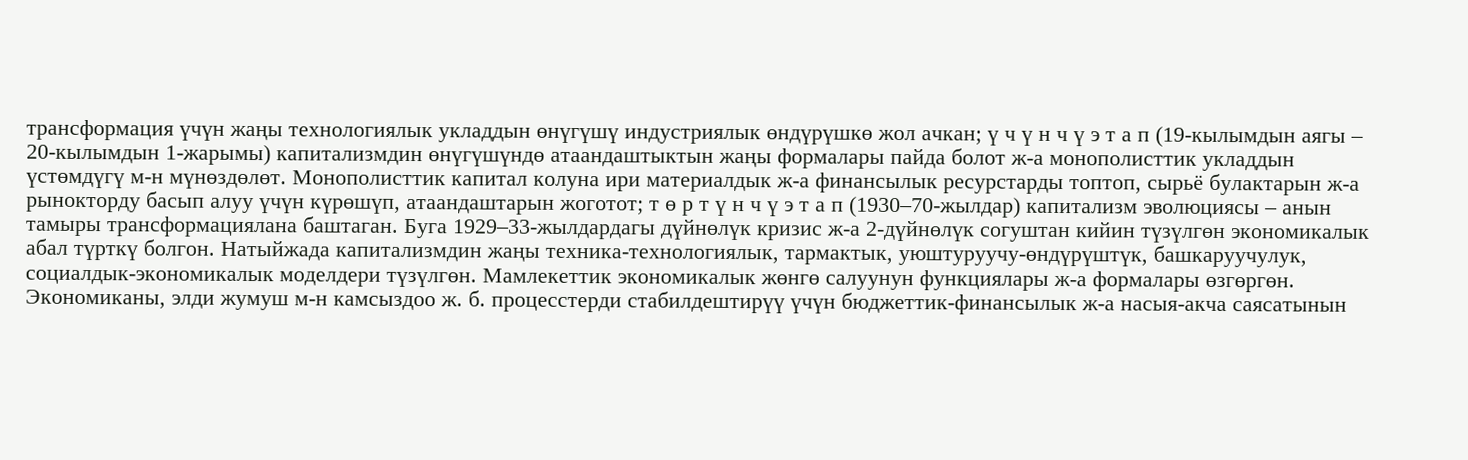трансформация үчүн жаңы технологиялык укладдын өнүгүшү индустриялык өндүрүшкө жол ачкан; ү ч ү н ч ү э т а п (19-кылымдын аягы – 20-кылымдын 1-жарымы) капитализмдин өнүгүшүндө атаандаштыктын жаңы формалары пайда болот ж-а монополисттик укладдын үстөмдүгү м-н мүнөздөлөт. Монополисттик капитал колуна ири материалдык ж-а финансылык ресурстарды топтоп, сырьё булактарын ж-а рынокторду басып алуу үчүн күрөшүп, атаандаштарын жоготот; т ө р т ү н ч ү э т а п (1930–70-жылдар) капитализм эволюциясы – анын тамыры трансформациялана баштаган. Буга 1929–33-жылдардагы дүйнөлүк кризис ж-а 2-дүйнөлүк согуштан кийин түзүлгөн экономикалык абал түрткү болгон. Натыйжада капитализмдин жаңы техника-технологиялык, тармактык, уюштуруучу-өндүрүштүк, башкаруучулук, социалдык-экономикалык моделдери түзүлгөн. Мамлекеттик экономикалык жөнгө салуунун функциялары ж-а формалары өзгөргөн. Экономиканы, элди жумуш м-н камсыздоо ж. б. процесстерди стабилдештирүү үчүн бюджеттик-финансылык ж-а насыя-акча саясатынын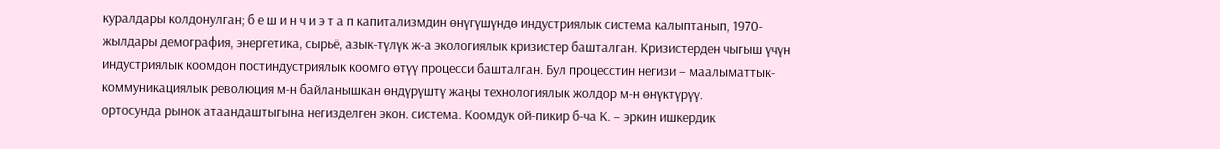куралдары колдонулган; б е ш и н ч и э т а п капитализмдин өнүгүшүндө индустриялык система калыптанып, 1970-жылдары демография, энергетика, сырьё, азык-түлүк ж-а экологиялык кризистер башталган. Кризистерден чыгыш үчүн индустриялык коомдон постиндустриялык коомго өтүү процесси башталган. Бул процесстин негизи – маалыматтык-коммуникациялык революция м-н байланышкан өндүрүштү жаңы технологиялык жолдор м-н өнүктүрүү.
ортосунда рынок атаандаштыгына негизделген экон. система. Коомдук ой-пикир б-ча К. – эркин ишкердик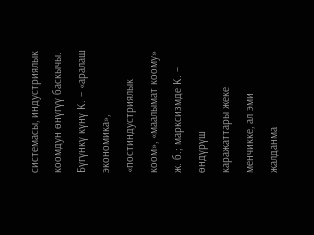системасы, индустриялык коомдун өнүгүү баскычы. Бүгүнкү күнү К. – «аралаш
экономика», «постиндустриялык коом», «маалымат коому» ж. б.; марксизмде К. – өндүрүш
каражаттары жеке менчикке, ал эми жалданма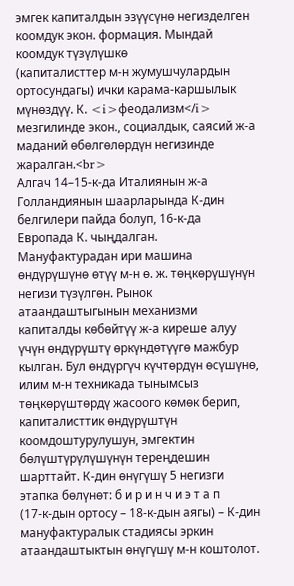эмгек капиталдын эзүүсүнө негизделген коомдук экон. формация. Мындай коомдук түзүлүшкө
(капиталисттер м-н жумушчулардын ортосундагы) ички карама-каршылык мүнөздүү. К. <i>феодализм</i> мезгилинде экон., социалдык, саясий ж-а маданий өбөлгөлөрдүн негизинде жаралган.<br>
Алгач 14–15-к-да Италиянын ж-а Голландиянын шаарларында К-дин белгилери пайда болуп, 16-к-да Европада К. чыңдалган. Мануфактурадан ири машина өндүрүшүнө өтүү м-н ө. ж. төңкөрүшүнүн негизи түзүлгөн. Рынок атаандаштыгынын механизми капиталды көбөйтүү ж-а киреше алуу үчүн өндүрүштү өркүндөтүүгө мажбур кылган. Бул өндүргүч күчтөрдүн өсүшүнө, илим м-н техникада тынымсыз төңкөрүштөрдү жасоого көмөк берип, капиталисттик өндүрүштүн коомдоштурулушун, эмгектин бөлүштүрүлүшүнүн тереңдешин шарттайт. К-дин өнүгүшү 5 негизги этапка бөлүнөт: б и р и н ч и э т а п
(17-к-дын ортосу – 18-к-дын аягы) – К-дин мануфактуралык стадиясы эркин атаандаштыктын өнүгүшү м-н коштолот.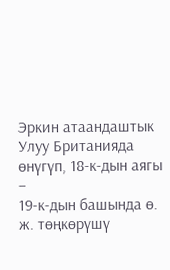Эркин атаандаштык Улуу Британияда өнүгүп, 18-к-дын аягы –
19-к-дын башында ө. ж. төңкөрүшү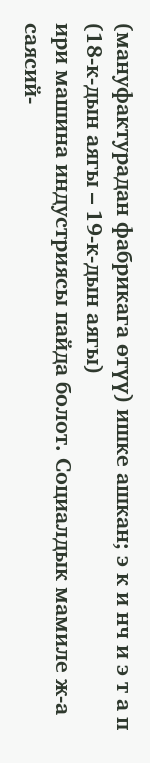(мануфактурадан фабрикага өтүү) ишке ашкан; э к и нч и э т а п (18-к-дын аягы – 19-к-дын аягы)
ири машина индустриясы пайда болот. Социалдык мамиле ж-а саясий-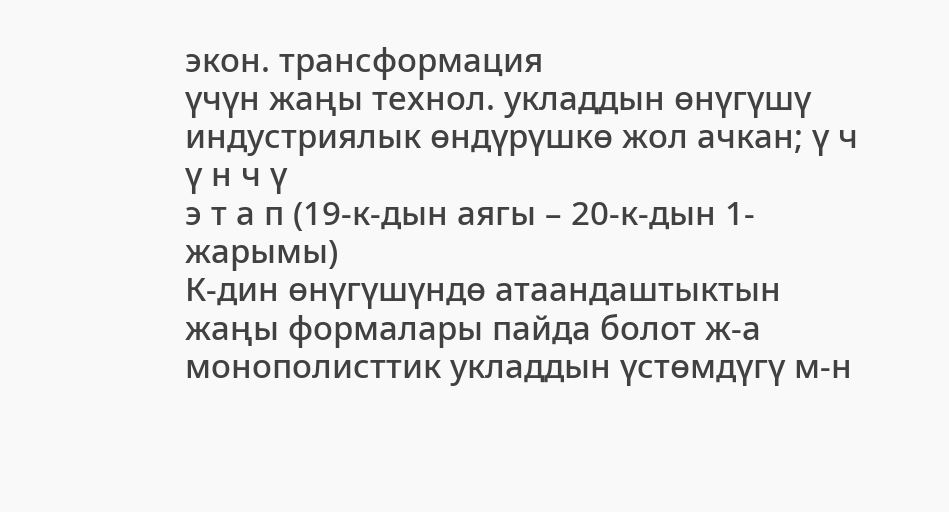экон. трансформация
үчүн жаңы технол. укладдын өнүгүшү индустриялык өндүрүшкө жол ачкан; ү ч ү н ч ү
э т а п (19-к-дын аягы – 20-к-дын 1-жарымы)
К-дин өнүгүшүндө атаандаштыктын жаңы формалары пайда болот ж-а монополисттик укладдын үстөмдүгү м-н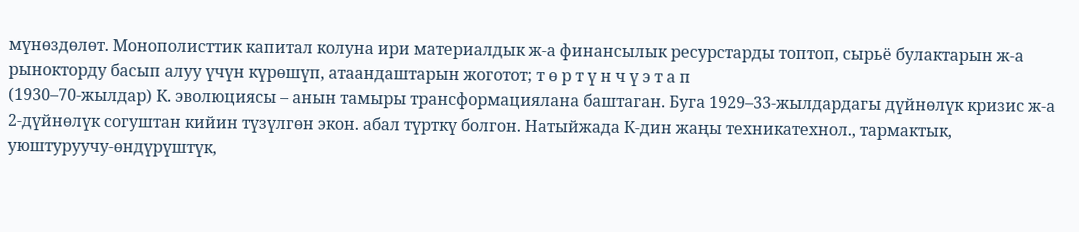мүнөздөлөт. Монополисттик капитал колуна ири материалдык ж-а финансылык ресурстарды топтоп, сырьё булактарын ж-а рынокторду басып алуу үчүн күрөшүп, атаандаштарын жоготот; т ө р т ү н ч ү э т а п
(1930–70-жылдар) К. эволюциясы – анын тамыры трансформациялана баштаган. Буга 1929–33-жылдардагы дүйнөлүк кризис ж-а 2-дүйнөлүк согуштан кийин түзүлгөн экон. абал түрткү болгон. Натыйжада К-дин жаңы техникатехнол., тармактык, уюштуруучу-өндүрүштүк,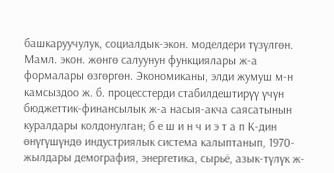башкаруучулук, социалдык-экон. моделдери түзүлгөн. Мамл. экон. жөнгө салуунун функциялары ж-а формалары өзгөргөн. Экономиканы, элди жумуш м-н камсыздоо ж. б. процесстерди стабилдештирүү үчүн бюджеттик-финансылык ж-а насыя-акча саясатынын куралдары колдонулган; б е ш и н ч и э т а п К-дин
өнүгүшүндө индустриялык система калыптанып, 1970-жылдары демография, энергетика, сырьё, азык-түлүк ж-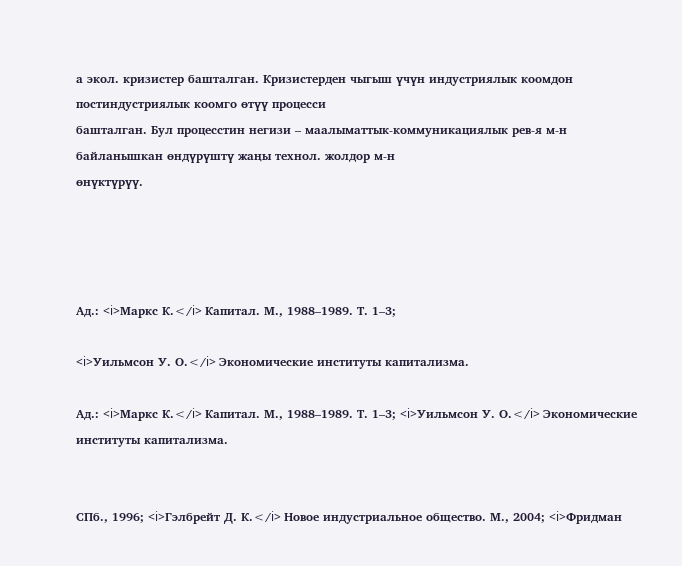а экол. кризистер башталган. Кризистерден чыгыш үчүн индустриялык коомдон постиндустриялык коомго өтүү процесси
башталган. Бул процесстин негизи – маалыматтык-коммуникациялык рев-я м-н байланышкан өндүрүштү жаңы технол. жолдор м-н
өнүктүрүү.




Ад.: <i>Маркс К.</i> Капитал. М., 1988–1989. Т. 1–3;

<i>Уильмсон У. О.</i> Экономические институты капитализма.

Ад.: <i>Маркс К.</i> Капитал. М., 1988–1989. Т. 1–3; <i>Уильмсон У. О.</i> Экономические институты капитализма.


СПб., 1996; <i>Гэлбрейт Д. К.</i> Новое индустриальное общество. М., 2004; <i>Фридман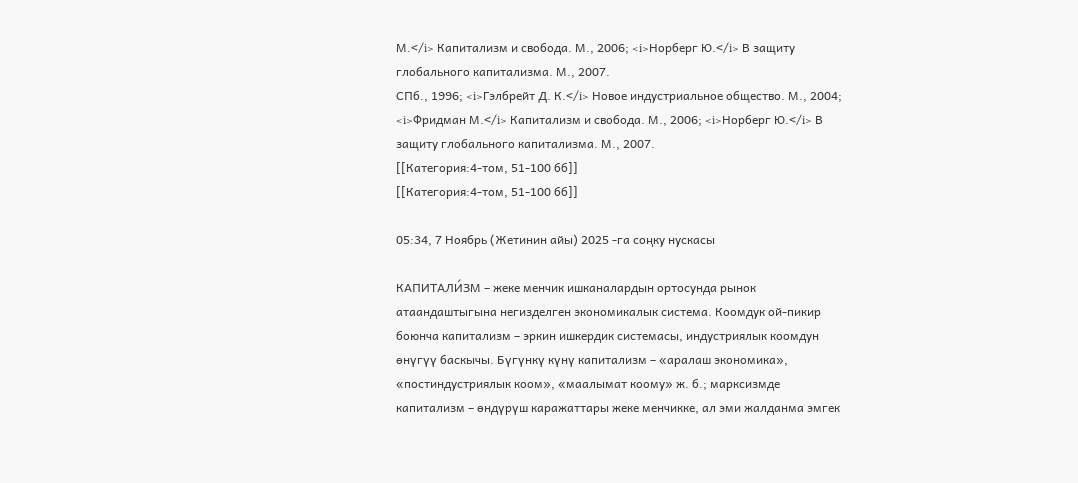М.</i> Капитализм и свобода. М., 2006; <i>Норберг Ю.</i> В защиту глобального капитализма. М., 2007.
СПб., 1996; <i>Гэлбрейт Д. К.</i> Новое индустриальное общество. М., 2004; <i>Фридман М.</i> Капитализм и свобода. М., 2006; <i>Норберг Ю.</i> В защиту глобального капитализма. М., 2007.
[[Категория:4-том, 51-100 бб]]
[[Категория:4-том, 51-100 бб]]

05:34, 7 Ноябрь (Жетинин айы) 2025 -га соңку нускасы

КАПИТАЛИ́ЗМ – жеке менчик ишканалардын ортосунда рынок атаандаштыгына негизделген экономикалык система. Коомдук ой-пикир боюнча капитализм – эркин ишкердик системасы, индустриялык коомдун өнүгүү баскычы. Бүгүнкү күнү капитализм – «аралаш экономика», «постиндустриялык коом», «маалымат коому» ж. б.; марксизмде капитализм – өндүрүш каражаттары жеке менчикке, ал эми жалданма эмгек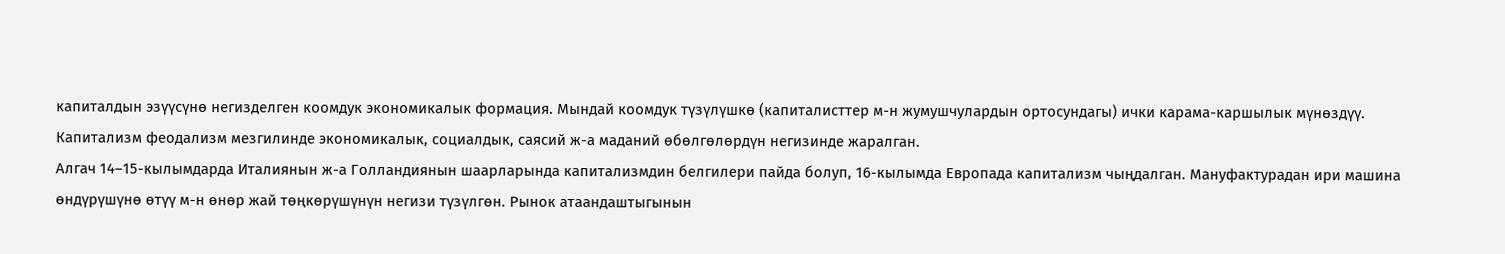капиталдын эзүүсүнө негизделген коомдук экономикалык формация. Мындай коомдук түзүлүшкө (капиталисттер м-н жумушчулардын ортосундагы) ички карама-каршылык мүнөздүү. Капитализм феодализм мезгилинде экономикалык, социалдык, саясий ж-а маданий өбөлгөлөрдүн негизинде жаралган.
Алгач 14–15-кылымдарда Италиянын ж-а Голландиянын шаарларында капитализмдин белгилери пайда болуп, 16-кылымда Европада капитализм чыңдалган. Мануфактурадан ири машина өндүрүшүнө өтүү м-н өнөр жай төңкөрүшүнүн негизи түзүлгөн. Рынок атаандаштыгынын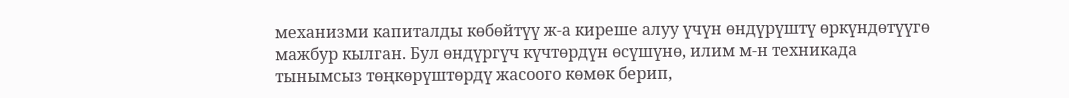механизми капиталды көбөйтүү ж-а киреше алуу үчүн өндүрүштү өркүндөтүүгө мажбур кылган. Бул өндүргүч күчтөрдүн өсүшүнө, илим м-н техникада тынымсыз төңкөрүштөрдү жасоого көмөк берип,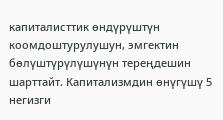капиталисттик өндүрүштүн коомдоштурулушун, эмгектин бөлүштүрүлүшүнүн тереңдешин шарттайт. Капитализмдин өнүгүшү 5 негизги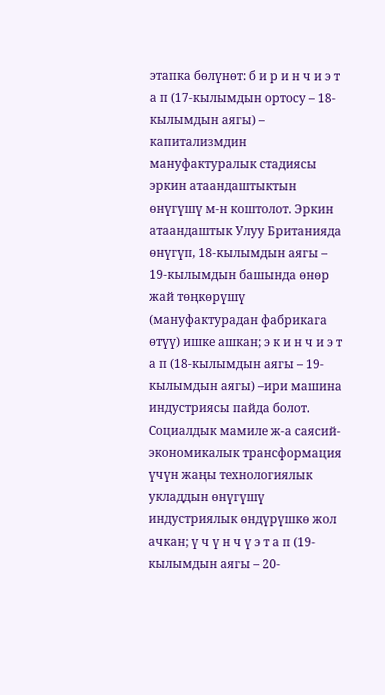этапка бөлүнөт: б и р и н ч и э т а п (17-кылымдын ортосу – 18-кылымдын аягы) – капитализмдин мануфактуралык стадиясы эркин атаандаштыктын өнүгүшү м-н коштолот. Эркин атаандаштык Улуу Британияда өнүгүп, 18-кылымдын аягы – 19-кылымдын башында өнөр жай төңкөрүшү (мануфактурадан фабрикага өтүү) ишке ашкан; э к и н ч и э т а п (18-кылымдын аягы – 19-кылымдын аягы) –ири машина индустриясы пайда болот. Социалдык мамиле ж-а саясий-экономикалык трансформация үчүн жаңы технологиялык укладдын өнүгүшү индустриялык өндүрүшкө жол ачкан; ү ч ү н ч ү э т а п (19-кылымдын аягы – 20-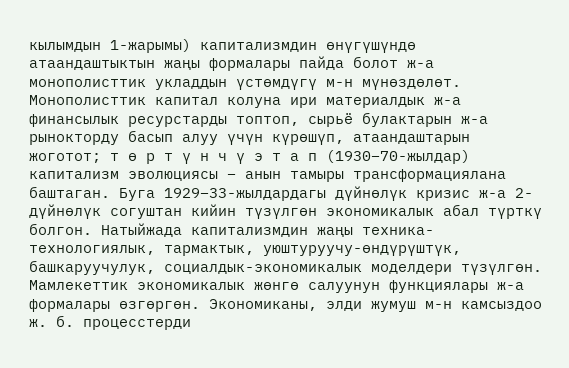кылымдын 1-жарымы) капитализмдин өнүгүшүндө атаандаштыктын жаңы формалары пайда болот ж-а монополисттик укладдын үстөмдүгү м-н мүнөздөлөт. Монополисттик капитал колуна ири материалдык ж-а финансылык ресурстарды топтоп, сырьё булактарын ж-а рынокторду басып алуу үчүн күрөшүп, атаандаштарын жоготот; т ө р т ү н ч ү э т а п (1930–70-жылдар) капитализм эволюциясы – анын тамыры трансформациялана баштаган. Буга 1929–33-жылдардагы дүйнөлүк кризис ж-а 2-дүйнөлүк согуштан кийин түзүлгөн экономикалык абал түрткү болгон. Натыйжада капитализмдин жаңы техника-технологиялык, тармактык, уюштуруучу-өндүрүштүк, башкаруучулук, социалдык-экономикалык моделдери түзүлгөн. Мамлекеттик экономикалык жөнгө салуунун функциялары ж-а формалары өзгөргөн. Экономиканы, элди жумуш м-н камсыздоо ж. б. процесстерди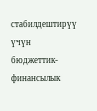стабилдештирүү үчүн бюджеттик-финансылык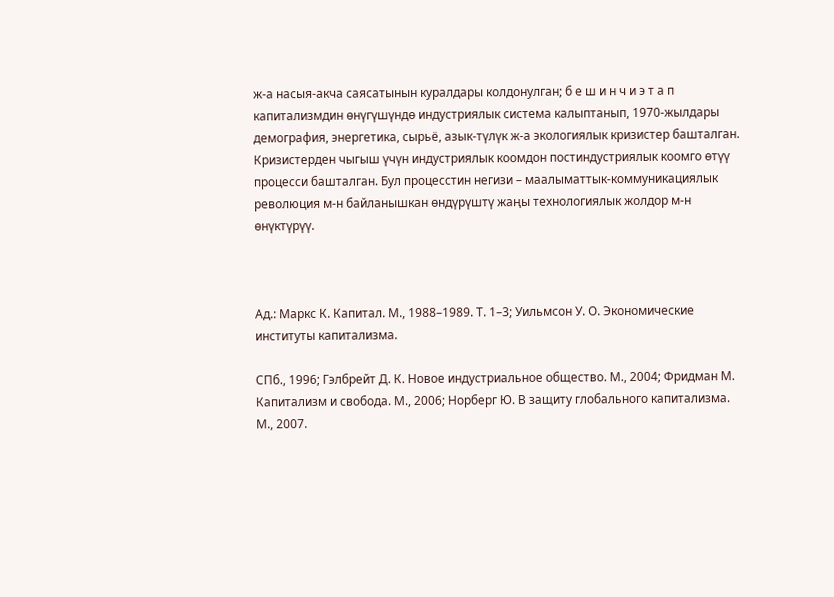ж-а насыя-акча саясатынын куралдары колдонулган; б е ш и н ч и э т а п капитализмдин өнүгүшүндө индустриялык система калыптанып, 1970-жылдары демография, энергетика, сырьё, азык-түлүк ж-а экологиялык кризистер башталган. Кризистерден чыгыш үчүн индустриялык коомдон постиндустриялык коомго өтүү процесси башталган. Бул процесстин негизи – маалыматтык-коммуникациялык революция м-н байланышкан өндүрүштү жаңы технологиялык жолдор м-н өнүктүрүү.



Ад.: Маркс К. Капитал. М., 1988–1989. Т. 1–3; Уильмсон У. О. Экономические институты капитализма.

СПб., 1996; Гэлбрейт Д. К. Новое индустриальное общество. М., 2004; Фридман М. Капитализм и свобода. М., 2006; Норберг Ю. В защиту глобального капитализма. М., 2007.